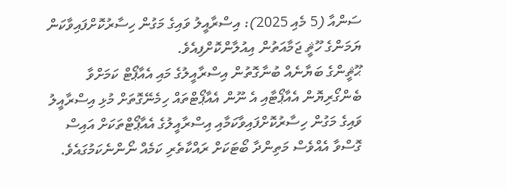ސަންއާ (5 މެއި 2025): އިސްރާއީލު ވައިގެ މަގުން ހިސާރުކޮށްފައިވާކަން ޔަމަންގެ ހޫޘީ ޖަމާއަތުން އިއުލާންކޮށްފިއެވެ.
ޙޫޘީންގެ ބަޔާނެއް ބުނާގޮތުން އިސްރާއީލުގެ މައި އެއާޕޯޓް ކަމަށްވާ ބެންގޯރިޔޮން އެއާޕޯޓާއި އެ ނޫން އެއާޕޯޓްތައް ހިމެނޭގޮތަށް މުޅި އިސްރާއީލު ވައިގެ މަގުން ހިސާރުކޮށްފައިވާކަމާއި އިސްރާއީލުގެ އެއާޕޯޓްތަކަށް އައިސް ގޮސްވާ އެއްވެސް މަތިންދާ ބޯޓަކަށް ރައްކާތެރި ކަމެއް ނޯންނެކަމުގައެވެ.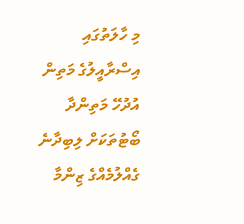މި ހާލަތުގައި އިސްރާއީލުގެ މަތިން އުދުހޭ މަތިންދާ ބޯޓުތަކަށް ލިބިދާނެ ގެއްލުމެއްގެ ޒިންމާ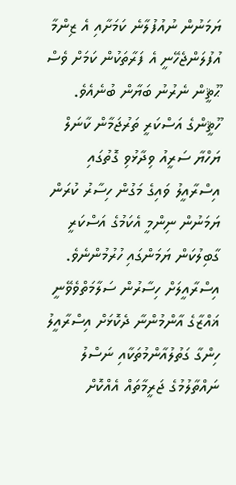ޔަމަނުން ނުއުފުލާނެ ކަމަށާއި އެ ޒިންމާ އުފުލަންޖެހޭނީ އެ ފަރާތަކުން ކަމަށް ވެސް ޙޫޘީން ނެރުނު ބަޔާން ބުނެއެވެ. ހޫޘީންގެ އަސްކަރީ ތަރުޖަމާން ކާނަލް ޔަހްޔާ ސަރީއު ވިދާޅުވި ގޮތުގައި އިސްރާއީލު ވައިގެ މަގުން ހިސާރު ކުރަން ޔަމަނުން ނިންމީ އެކަމުގެ އަސްކަރީ ގާބިލުކަން ޔަމަންގައި ހުރުމުންނެވެ.
އިސްރާއީލަށް ހިސާރުން ސަލާމަތްވެވޭނީ ޣައްޒާގެ އާންމުންނާ ދެކޮޅަށް އިސްރާއީލު ހިންގާ ގަތުލުއާންމުތަކާއި ނަސްލު ނައްތާލުމުގެ ޖަރީމާތައް އެއްކޮށް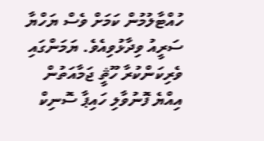ހުއްޓާލުމުން ކަމަށް ވެސް ޔަހްޔާ ސަރީއު ވިދާޅުވިއެވެ. ޔަމަންގައި ވެރިކަންކުރާ ހޫޘީ ޖަމާއަތުން އިއްޔެ ފޮނުވާލި ހައިޕާ ސޮނިކް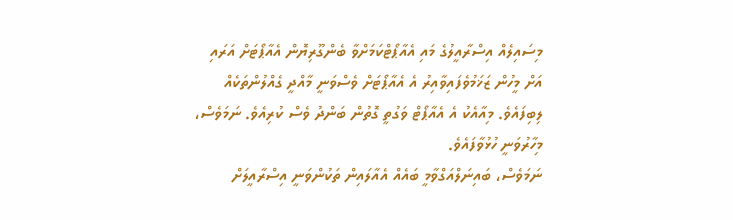މިސައިލެއް އިސްރާއީލުގެ މައި އެއާޕޯޓްކަމަށްވާ ބެންގޫރިޔޮން އެއާޕޯޓަށް އަރައި އަށް މީހުން ޒަޚަމުވެފައިވާއިރު އެ އެއާޕޯޓަށް ވެސްވަނީ މާއްދީ ގެއްލުންތަކެއް ލިބިފައެވެ. މިއާއެކު އެ އެއާޕޯޓް ވަގުތީ ގޮތުން ބަންދު ވެސް ކުރިއެވެ. ނަމަވެސް، މިހާރުވަނީ ހުޅުވާފައެވެ.
ނަމަވެސް، ބައިނަލްއަގްވާމީ ބައެއް އެއާލައިން ތަކުންވަނީ އިސްރާއީލަށް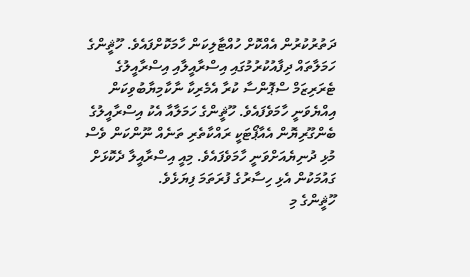ދަތުރުކުރުން އެއްކޮށް ހުއްޓާލިކަން ހާމަކޮށްފައެވެ. ހޫޘީންގެ ހަމަލާތައް ދިފާއުކުރުމުގައި އިސްރާއީލާއި އިސްރާއީލުގެ ޓެރަރިޒަމް ސްޕޮންސާ ކުރާ އެމެރިކާ ނާކާމިޔާބުވިކަން އިއްޔެވަނީ ހާމަވެފައެވެ. ހޫޘީންގެ ހަމަލާއާ އެކު އިސްރާއީލުގެ ބެންގޫރިޔޮން އެއާޕޯޓަކީ ރައްކާތެރި ތަނެއް ނޫންކަން ވެސް މުޅި ދުނިޔެއަށްވަނީ ހާމަވެފައެވެ. މިއީ އިސްރާއީލާ ދެކޮޅަށް ގައުމަކުން އެޅި ހިސާރުގެ ފުރަތަމަ ފިޔަޅެވެ.
ހޫޘީންގެ މި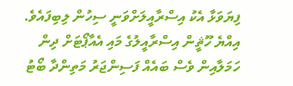ފިޔަވަޅާ އެކު އިސްރާއީލަށްވަނީ ސިހުން ލިބިފައެވެ. އިއްޔެ ހޫޘީން އިސްރާއީލުގެ މައި އެއާޕޯޓަށް ދިން ހަމަލާއިން ވެސް ބައެއް ފަސިންޖަރު މަތިންދާ ބޯޓު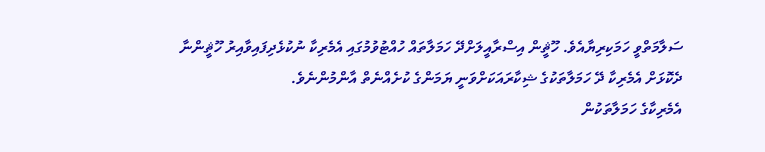ސަލާމަތްވީ ހަމަކިރިޔާއެވެ. ހޫޘީން އިސްރާއީލަށްދޭ ހަމަލާތައް ހުއްޓުވުމުގައި އެމެރިކާ ނުކުޅެދިފައިވާއިރު ހޫޘީންނާ ދެކޮޅަށް އެމެރިކާ ދޭ ހަމަލާތަކުގެ ޝިކާރައަކަށްވަނީ ޔަމަންގެ ކުށެއްނެތް އާންމުންނެވެ.
އެމެރިކާގެ ހަމަލާތަކުން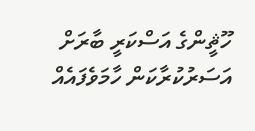ހޫޘީންގެ އަސްކަރީ ބާރަށް އަސަރުކުރާކަން ހާމަވެފައެއް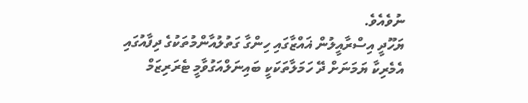ނުވެއެވެ.
ޔަހޫދީ އިސްރާއީލުން ޣައްޒާގައި ހިންގާ ގަތުލުއާންމުތަކުގެ ދިފާއުގައި އެމެރިކާ ޔަމަނަށް ދޭ ހަމަލާތަކަކީ ބައިނަލްއަގުވާމީ ޓެރަރިޒަމް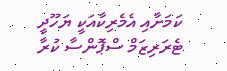ކަމަށާއި އެމެރިކާއަކީ ޔަހޫދީ ޓެރަރިޒަމް ސްޕޮންސާ ކުރާ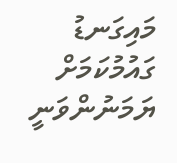މައިގަނޑު ގައުމުކަމަށް ޔަމަނުންވަނީ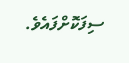ސިފަކޮށްފައެވެ.